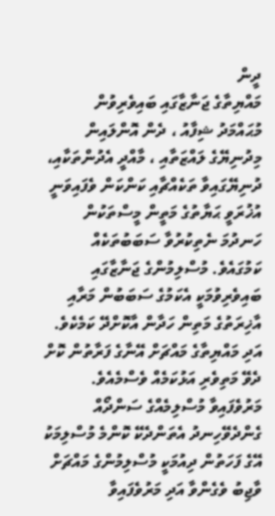ދީން
މައްޔިތާގެ ޖަނާޒާގައި ބައިވެރިވުން
މުޙައްމަދު ޝިފާއު ، ދެން އޮންލައިން
މިދުނިޔޭގެ ލައްޒަތާއި ، މާއްދީ އެދުންތަކާއި، ދުނިޔޭގައިވާ ތަކެއްޗާއި ކަންކަން ވެފައިވަނީ އުޚުރަވީ ޙަޔާތުގެ މަތީން މީސްތަކުން ހަނދުމަ ނެތިކުރުވާ ސަބަބުތަކެއް ކަމުގައެވެ. މުސްލިމުންގެ ޖަނާޒާގައި ބައިވެރިވުމަކީ އެކަމުގެ ސަބަބުން މަރާއި އާޚިރަތުގެ މަތިން ހަދާން އާކޮށްދޭ ކަމެކެވެ. އަދި މައްޔިތާގެ މައްޗަށް އޭނާގެ ފަރާތުން ކޮށް ދެވޭ މަތިވެރި އަޅުކަމެއް ވެސްމެއެވެ.
މަރުވެފައިވާ މުސްލިމެއްގެ ސަންދޯއް ގެންދެވޭހިނދު އެތަންދެކޭ ކޮންމެ މުސްލިމަކު އޭގެ ފަހަތުން ދިއުމަކީ މުސްލިމުންގެ މައްޗަށް ވާޖިބު ވެގެންވާ އަދި މަރުވެފައިވާ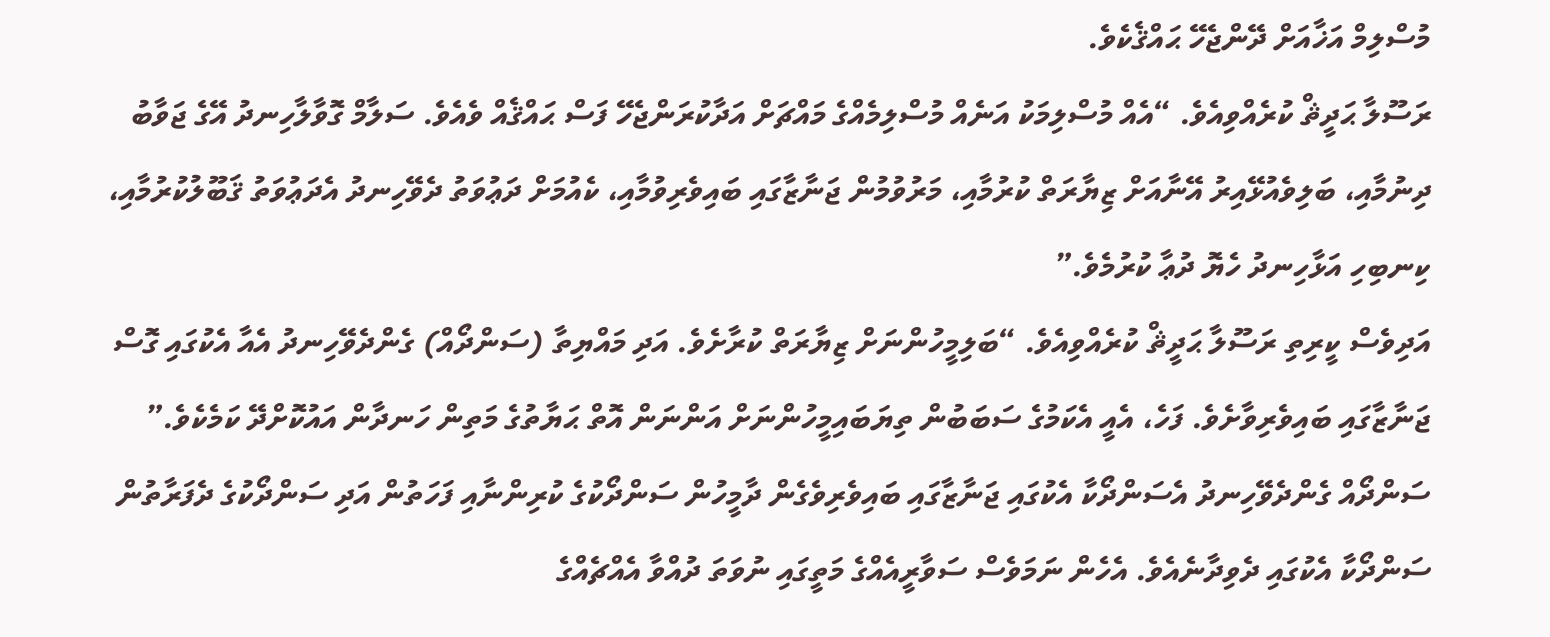މުސްލިމް އަޚާއަށް ދޭންޖެހޭ ޙައްޤެކެވެ.
ރަސޫލާ ޙަދީޘް ކުރެއްވިއެވެ. “އެއް މުސްލިމަކު އަނެއް މުސްލިމެއްގެ މައްޗަށް އަދާކުރަންޖެހޭ ފަސް ޙައްޤެއް ވެއެވެ. ސަލާމް ގޮވާލާހިނދު އޭގެ ޖަވާބު ދިނުމާއި، ބަލިވެއުޅޭއިރު އޭނާއަށް ޒިޔާރަތް ކުރުމާއި، މަރުވުމުން ޖަނާޒާގައި ބައިވެރިވުމާއި، ކެއުމަށް ދަޢުވަތު ދެވޭހިނދު އެދަޢުވަތު ޤަބޫލުކުރުމާއި، ކިނބިހި އަޅާހިނދު ހެޔޮ ދުޢާ ކުރުމެވެ.”
އަދިވެސް ކީރިތި ރަސޫލާ ޙަދީޘް ކުރެއްވިއެވެ. “ބަލިމީހުންނަށް ޒިޔާރަތް ކުރާށެވެ. އަދި މައްޔިތާ (ސަންދޯއް) ގެންދެވޭހިނދު އެއާ އެކުގައި ގޮސް ޖަނާޒާގައި ބައިވެރިވާށެވެ. ފަހެ، އެއީ އެކަމުގެ ސަބަބުން ތިޔަބައިމީހުންނަށް އަންނަން އޮތް ޙަޔާތުގެ މަތިން ހަނދާން އައުކޮށްދޭ ކަމެކެވެ.”
ސަންދޯއް ގެންދެވޭހިނދު އެސަންދޯކާ އެކުގައި ޖަނާޒާގައި ބައިވެރިވެގެން ދާމީހުން ސަންދޯކުގެ ކުރިންނާއި ފަހަތުން އަދި ސަންދޯކުގެ ދެފަރާތުން ސަންދޯކާ އެކުގައި ދެވިދާނެއެވެ. އެހެން ނަމަވެސް ސަވާރީއެއްގެ މަތީގައި ނުވަތަ ދުއްވާ އެއްޗެއްގެ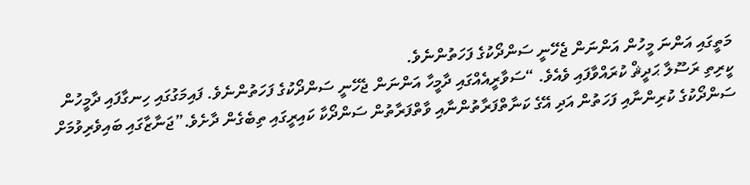މަތީގައި އަންނަ މީހުން އަންނަން ޖެހޭނީ ސަންދޯކުގެ ފަހަތުންނެވެ.
ކީރިތި ރަސޫލާ ޙަދީޘް ކުރައްވާފައި ވެއެވެ. “ސަވާރީއެއްގައި ދާމީހާ އަންނަން ޖެހޭނީ ސަންދޯކުގެ ފަހަތުންނެވެ. ފައިމަގުގައި ހިނގާފައި ދާމީހުން ސަންދޯކުގެ ކުރިންނާއި ފަހަތުން އަދި އޭގެ ކަނާތްފަރާތުންނާއި ވާތްފަރާތުން ސަންދޯކާ ކައިރީގައި ތިބެގެން ދާށެވެ.”ޖަނާޒާގައި ބައިވެރިވުމަށް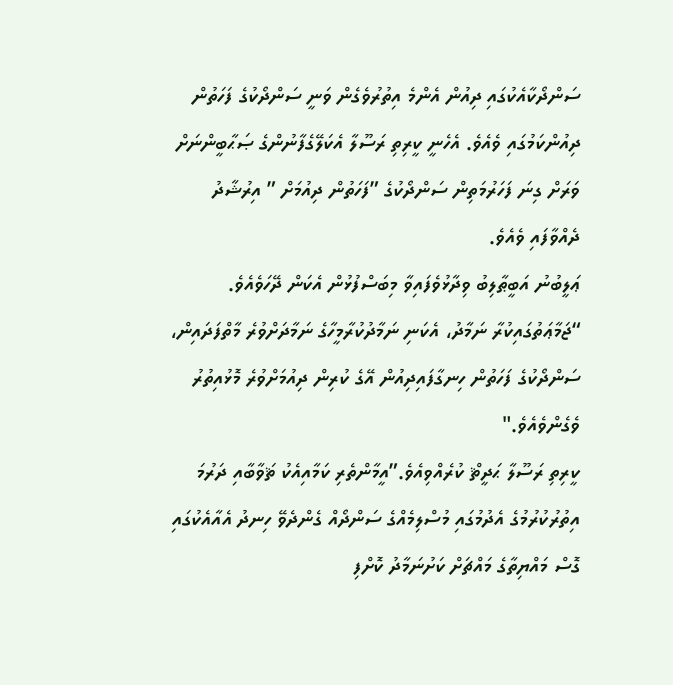ސަންދޯކާއެކުގައި ދިއުން އެންމެ އިތުރުވެގެން ވަނީ ސަންދޯކުގެ ފަހަތުން ދިއުންކަމުގައި ވެއެވެ. އެހެނީ ކީރިތި ރަސޫލާ އެކަލޭގެފާނުންގެ ޞަޙާބީންނަށް ވަރަށް ގިނަ ފަހަރުމަތިން ސަންދޯކުގެ ”ފަހަތުން ދިއުމަށް ” އިރުޝާދު ދެއްވާފައި ވެއެވެ.
ޢަލީބުނު އަބީޠާލިބު ވިދާޅުވެފައިވާ މިބަސްފުޅުން އެކަން ދޭހަވެއެވެ. “ޖަމާޢަތުގައިކުރާ ނަމާދު، އެކަނި ނަމާދުކުރާމީހާގެ ނަމާދަށްވުރެ މާތްފަދައިން، ސަންދޯކުގެ ފަހަތުން ހިނގާފައިދިއުން އޭގެ ކުރިން ދިއުމަށްވުރެ މޮޅުއިތުރު ވެގެންވެއެވެ."
ކީރިތި ރަސޫލާ ޙަދީޘް ކުރެއްވިއެވެ.”އީމާންތެރި ކަމާއިއެކު ޘަވާބާއި ދަރުމަ އިތުރުކުރުމުގެ އެދުމުގައި މުސްލިމެއްގެ ސަންދޯއް ގެންދެވޭ ހިނދު އެއާއެކުގައި ގޮސް މައްޔިތާގެ މައްޗަށް ކަށުނަމާދު ކޮށްފި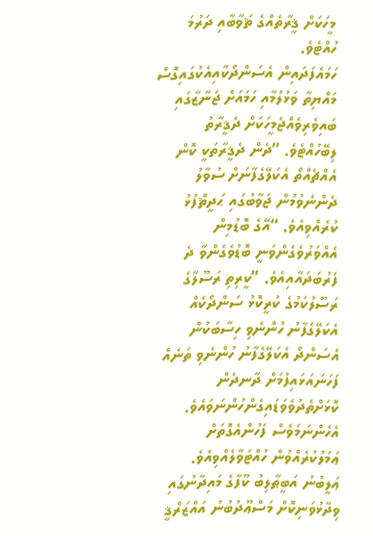މީހަކަށް ޤީރާތެއްގެ ޘަވާބާއި ދަރުމަ ހުއްޓެވެ.
ހަމައެފަދައިން އެސަންދޯކާއިއެކުގައިގޮސް މައްޔިތާ ވަޅުލުމާއި ހަމައަށް ޖަނާޒާގައި ބައިވެރިވެއްޖެމީހަކަށް ދެޤީރާތު ލިބޭހުއްޓެވެ. ”ދެން ދެޤީރާތަކީ ކޮން އެއްޗެއްތޯ އެކަލޭގެފާނަށް ސުވާލު ދެންނެވުމުން ޖަވާބުގައި ޙަދީޘްފުޅު ކުރެއްވިއެވެ. “އޭގެ ބޮޑުމިން އެއްވަރުވެގެންވަނީ ބޮޑުވެގެންވާ ދެ ފަރުބަދައާއިއެވެ. ”ކީރިތި ރަސޫލާގެ ރަސޫލުކަމުގެ ކުރީކޮޅު ސަންދޯކެއް އެކަލޭގެފާނު ހުންނެވި ހިސާބަކުން އެސަންދޯ އެކަލޭގެފާނު ހުންނެވި ތަނެއް ފަހަނައަޅައިފުމަށް ދާނދެން ކޮޅަށްތެދުވެވަޑައިގެންހުންނަވައެވެ. އެހެންނަމަވެސް ފަހުންއެގޮތަށް ޢަމަލުކުރެއްވުން ހުއްޓަވާލެއްވިއެވެ. ޢަލީބުނު އަބީޠާލިބު ކޫފާގެ މައިދާނުގައި ވިދާޅުވަނިކޮށް މަސްޢޫދުބުނު އައްޒަރްޤީ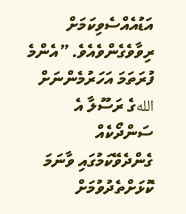އަޑުއެއްސެވިކަމަށް ރިވާވެގެންވެއެވެ. ”އެންމެ ފުރަތަމަ އަހަރުމެންނަށް اللهގެ ރަސޫލާ އެ ސަންދޯކެއް ގެންދެވޭކަމުގައި ވާނަމަ ކޮޅަށްތެދުވުމަށް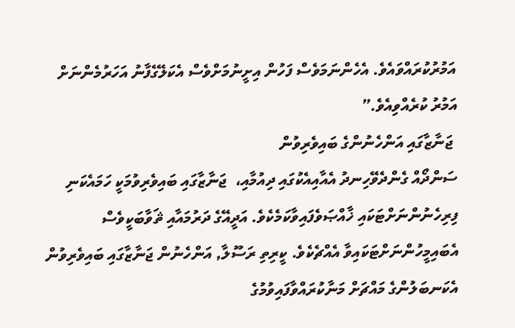އަމުރުކުރައްވައެވެ. އެހެންނަމަވެސް ފަހުން އިށީނުމަށްވެސް އެކަލޭގެފާނު އަހަރުމެންނަށް އަމުރު ކުރެއްވިއެވެ.”
 ޖަނާޒާގައި އަންހެނުންގެ ބައިވެރިވުން
ސަންދޯއް ގެންދެވޭހިނދު އެއާއިއެކުގައި ދިއުމާއި،  ޖަނާޒާގައި ބައިވެރިވުމަކީ ހަމައެކަނި ފިރިހެނުންނަށްޓަކައި ޚާއްޞަވެފައިވާކަމެކެވެ. އަދީއޭގެ ދަރުމައާއި ޘަވާބަކީވެސް އެބައިމީހުންނަށްޓަކައިވާ އެއްޗެކެވެ. ކީރިތި ރަސޫލާ, އަންހެނުން ޖަނާޒާގައި ބައިވެރިވުން އެކަނބަލުންގެ މައްޗަށް މަނާކުރައްވާފައިވުމުގެ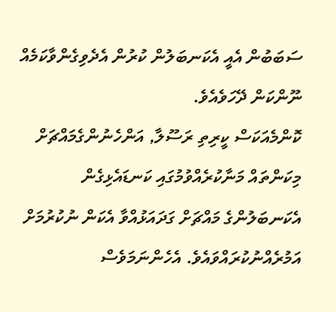ސަބަބުން އެއީ އެކަނބަލުން ކުރުން އެދެވިގެންވާކަމެއް ނޫންކަން ދޭހަވެއެވެ.
ކޮންމެއަކަސް ކީރިތި ރަސޫލާ, އަންހެނުންގެމައްޗަށް މިކަންތައް މަނާކުރެއްވުމުގައި ކަނޑައެޅިގެން އެކަނބަލުންގެ މައްޗަށް ގަދައަޅުއްވާ އެކަން ނުކުރުމަށް އަމުރެއްނުކުރައްވައެވެ. އެހެންނަމަވެސް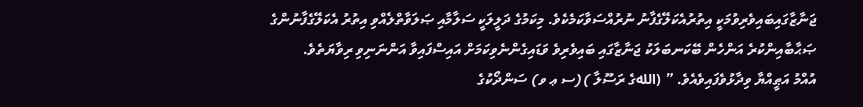ޖަނާޒާގައިބައިވެރިވުމަކީ އިތުރުއެކަލޭގެފާނު ނުރުއްސަވާކަމެކެވެ. މިކަމުގެ ދަލީލަކީ ސަލާމާއި ޞަލަވާތްލެއްވި އިތުރު އެކަލޭގެފާނުންގެ ޞަޙާބާއިންކުރެ އަންހެން ބޭކަނބަލަކު ޖަނާޒާގައި ބައިވެރިވެ ވަޑައިގެންނެވިކަމަށް އައިސްފައިވާ އަންނަނިވި ރިވާޔަތެވެ.
އުއްމު އަޠީއްޔާ ވިދާޅުވެފައިވެއެވެ. ” (اللهގެ ރަސޫލާ )(ސ ޢ ވ) ސަންދޯކުގެ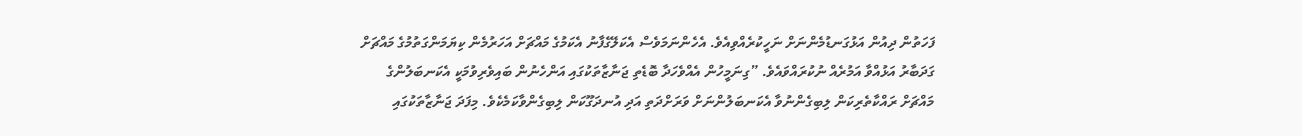ފަހަތުން ދިއުން އަޅުގަނޑުމެންނަށް ނަހީކުރެއްވިއެވެ. އެހެންނަމަވެސް އެކަލޭގެފާނު އެކަމުގެ މައްޗަށް އަހަރުމެން ކިޔަމަންގަތުމުގެ މައްޗަށް ގަދަބާރު އަޅުއްވާ އަމުރެއް ނުކުރައްވައެވެ. ”ގިނަމީހުން އެއްވެހަދާ ބޮޑެތި ޖަނާޒާތަކުގައި އަންހެނުން ބައިވެރިވުމަކީ އެކަނބަލުންގެ މައްޗަށް ރައްކާތެރިކަން ލިބިގެންނުވާ އެކަނބަލުންނަށް ވަރަށްދަތި އަދި އުނދަގޫކަން ލިބިގެންވާކަމެކެވެ. މިފަދަ ޖަނާޒާތަކުގައި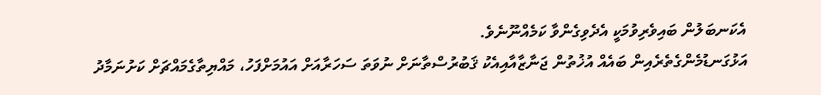އެކަނބަލުން ބައިވެރިވުމަކީ އެދެވިގެންވާ ކަމެއްނޫނެވެ.
އަޅުގަނޑުމެންގެތެރެއިން ބައެއް އުޚުތުން ޖަނާޒާއާއިއެކު ޤަބުރުސްތާނަށް ނުވަތަ ސަހަރާއަށް އައުމަށްފަހު، މައްޔިތާގެމައްޗަށް ކަށުނަމާދު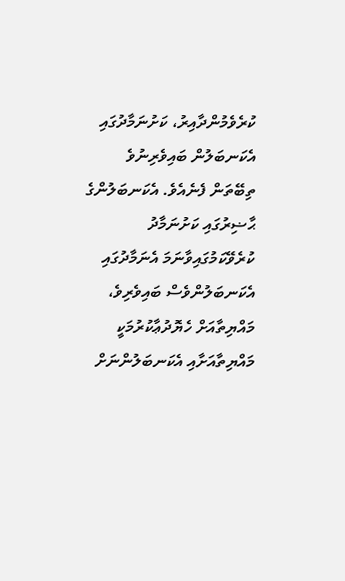ކުރެވެމުންދާއިރު، ކަށުނަމާދުގައި އެކަނބަލުން ބައިވެރިނުވެ ތިބޭތަން ފެނެއެވެ. އެކަނބަލުންގެ ޙާޟިރުގައި ކަށުނަމާދު ކުރެވޭކަމުގައިވާނަމަ އެނަމާދުގައި އެކަނބަލުންވެސް ބައިވެރިވެ، މައްޔިތާއަށް ހެޔޮދުޢާކުރުމަކީ މައްޔިތާއަށާއި އެކަނބަލުންނަށް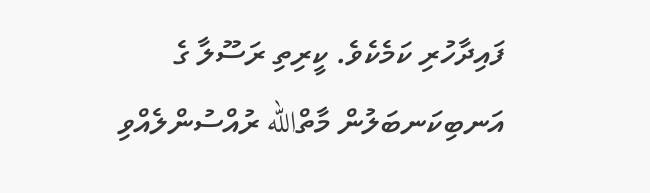ފައިދާހުރި ކަމެކެވެ. ކީރިތި ރަސޫލާ ގެ އަނބިކަނބަލުން މާތްالله ރުއްސުންލެއްވި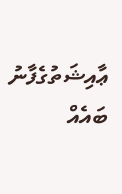ޢާއިޝަތުގެފާނު ބައެއް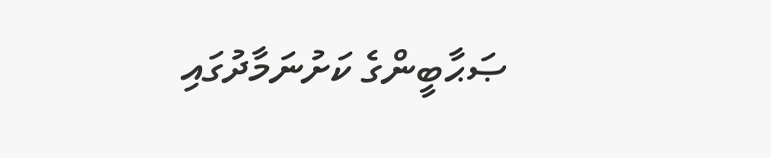ޞަޙާބީންގެ ކަށުނަމާދުގައި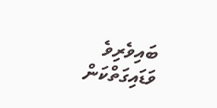ބައިވެރިވެ ވަޑައިގަތްކަން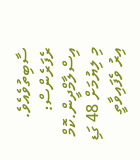ސާބިތުވެއެވެ.
ރެފަރެންސް: އިސްލާމްދީން.ކޮމް
މި ލިޔުމަށް 48 ގަޑި އިރު ވެފައިވާތީ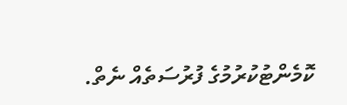ކޮމެންޓުކުރުމުގެ ފުރުސަތެއް ނެތް.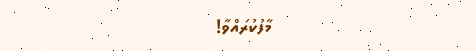މާފުކުރައްވާ!